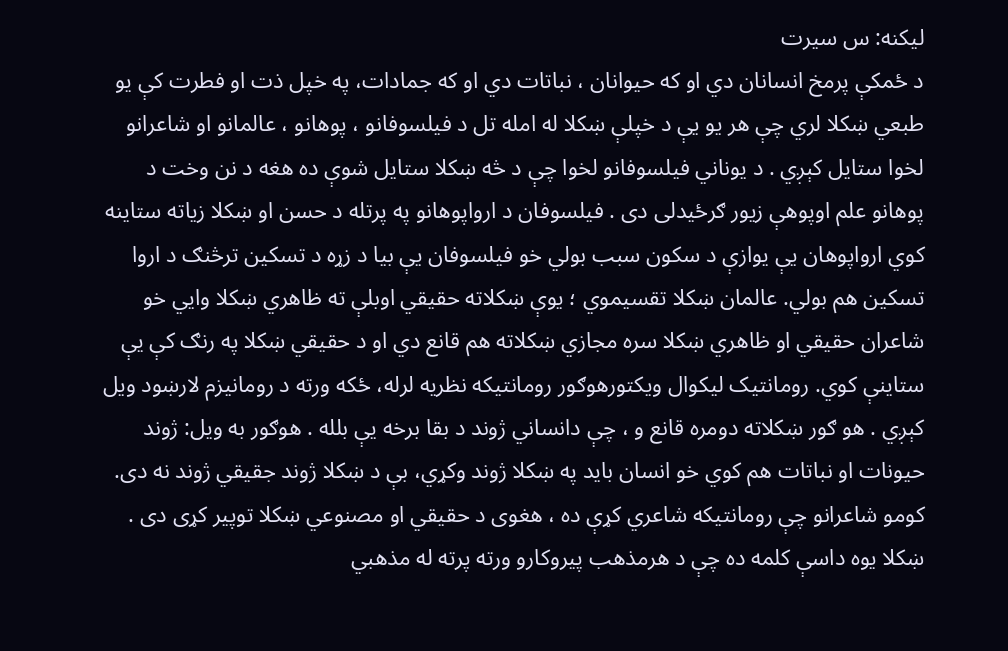ليکنه: س سيرت
د ځمکې پرمخ انسانان دي او که حيوانان ، نباتات دي او که جمادات، په خپل ذت او فطرت کې يو طبعي ښکلا لري چې هر يو يې د خپلې ښکلا له امله تل د فيلسوفانو ، پوهانو ، عالمانو او شاعرانو لخوا ستایل کېږي . د يوناني فيلسوفانو لخوا چې د څه ښکلا ستايل شوې ده هغه د نن وخت د پوهانو علم اوپوهې زيور ګرځيدلی دی . فيلسوفان د ارواپوهانو په پرتله د حسن او ښکلا زياته ستاينه کوي ارواپوهان يې يوازې د سکون سبب بولي خو فيلسوفان يې بيا د زړه د تسکين ترڅنګ د اروا تسکين هم بولي. عالمان ښکلا تقسيموي ؛ يوې ښکلاته حقيقي اوبلې ته ظاهري ښکلا وايي خو شاعران حقيقي او ظاهري ښکلا سره مجازي ښکلاته هم قانع دي او د حقيقي ښکلا په رنګ کې يې ستاينې کوي. رومانتيک ليکوال ويکتورهوګور رومانتيکه نظريه لرله، ځکه ورته د رومانيزم لارښود ويل کېږي . هو ګور ښکلاته دومره قانع و ، چې دانساني ژوند د بقا برخه يې بلله . هوګور به ويل: ژوند حيونات او نباتات هم کوي خو انسان بايد په ښکلا ژوند وکړي، بې د ښکلا ژوند جقيقي ژوند نه دی.
کومو شاعرانو چې رومانتيکه شاعري کړې ده ، هغوی د حقيقي او مصنوعي ښکلا توپير کړی دی . ښکلا يوه داسې کلمه ده چې د هرمذهب پيروکارو ورته پرته له مذهبي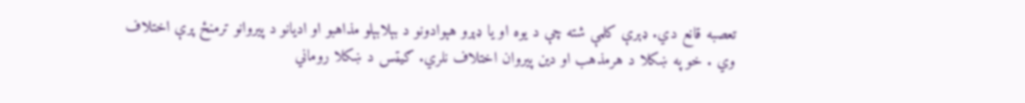تعصبه قانع دي. ډېرې کلمې شته چې د يوه او يا ډېرو هېوادونو د بېلابېلو مذاهبو او اديانو د پيروانو ترمنځ پرې اختلاف وي . خو په ښکلا د هرمذهب او دين پيروان اختلاف نلري. ګيټس د ښکلا روماني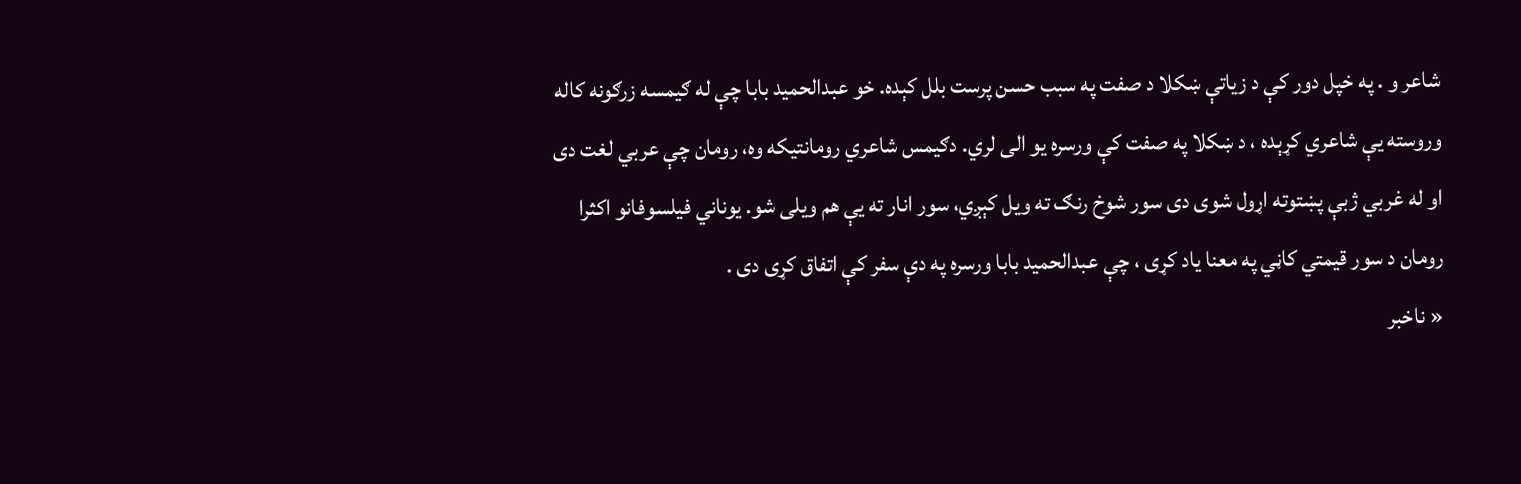شاعر و . په خپل دور کې د زياتې ښکلا د صفت په سبب حسن پرست بلل کېده. خو عبدالحميد بابا چې له ګيمسه زرګونه کاله وروسته يې شاعري کړېده ، د ښکلا په صفت کې ورسره يو الی لري. دګيمس شاعري رومانتيکه وه، رومان چې عربي لغت دی او له غربي ژبې پښتوته اړول شوی دی سور شوخ رنګ ته ويل کېږي، سور انار ته يې هم ويلی شو. يوناني فيلسوفانو اکثرا رومان د سور قيمتي کاڼي په معنا ياد کړی ، چې عبدالحميد بابا ورسره په دې سفر کې اتفاق کړی دی .
« ناخبر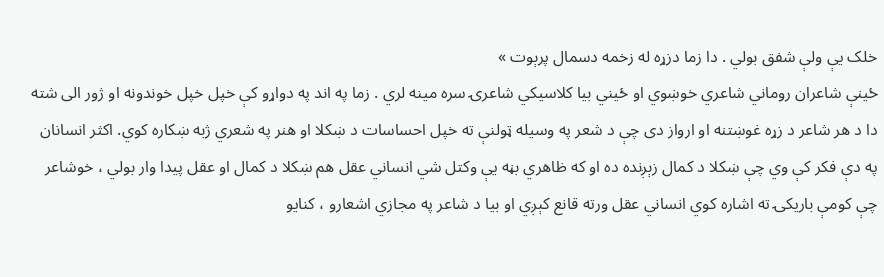خلک يې ولې شفق بولي . دا زما دزړه له زخمه دسمال پرېوت »
ځينې شاعران روماني شاعري خوښوي او ځيني بيا کلاسيکي شاعرۍ سره مينه لري . زما په اند په دواړو کې خپل خپل خوندونه او ژور الی شته دا د هر شاعر د زړه غوښتنه او ارواز دی چې د شعر په وسيله ټولنې ته خپل احساسات د ښکلا او هنر په شعري ژبه ښکاره کوي. اکثر انسانان په دې فکر کې وي چې ښکلا د کمال زېږنده ده او که ظاهري بڼه يې وکتل شي انساني عقل هم ښکلا د کمال او عقل پيدا وار بولي ، خوشاعر چې کومې باريکۍ ته اشاره کوي انساني عقل ورته قانع کېږي او بيا د شاعر په مجازي اشعارو ، کنايو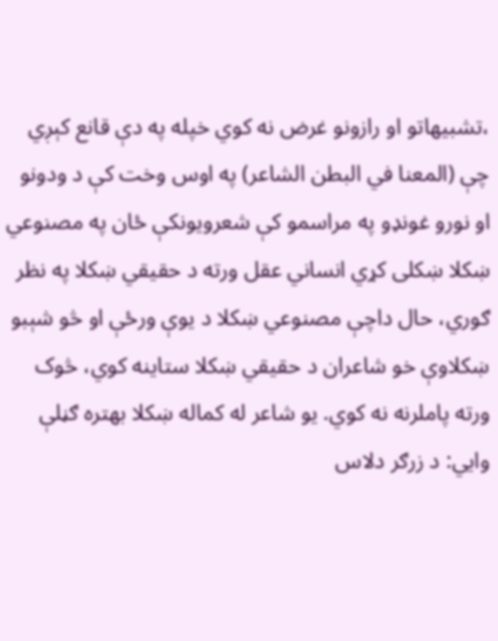،تشبيهاتو او رازونو غرض نه کوي خپله په دې قانع کېږي چې (المعنا في البطن الشاعر) په اوس وخت کې د ودونو او نورو غونډو په مراسمو کې شعرويونکې ځان په مصنوعي ښکلا ښکلی کړي انساني عقل ورته د حقيقي ښکلا په نظر ګوري، حال داچې مصنوعي ښکلا د يوې ورځې او څو شېبو ښکلاوې خو شاعران د حقيقي ښکلا ستاينه کوي، څوک ورته پاملرنه نه کوي. يو شاعر له کماله ښکلا بهتره ګڼلې وايي: د زرګر دلاس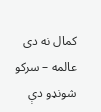کمال نه دی عالمه – سرکو شونډو دې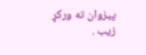پيزوان ته ورکړ زيب .